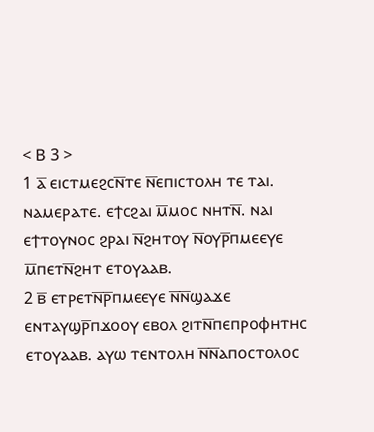< Ⲃ 3 >
1 ⲁ̅ ⲉⲓⲥⲧⲙⲉϩⲥⲛ̅ⲧⲉ ⲛ̅ⲉⲡⲓⲥⲧⲟⲗⲏ ⲧⲉ ⲧⲁⲓ. ⲛⲁⲙⲉⲣⲁⲧⲉ. ⲉϯⲥϩⲁⲓ ⲙ̅ⲙⲟⲥ ⲛⲏⲧⲛ̅. ⲛⲁⲓ ⲉϯⲧⲟⲩⲛⲟⲥ ϩⲣⲁⲓ ⲛ̅ϩⲏⲧⲟⲩ ⲛ̅ⲟⲩⲣ̅ⲡⲙⲉⲉⲩⲉ ⲙ̅ⲡⲉⲧⲛ̅ϩⲏⲧ ⲉⲧⲟⲩⲁⲁⲃ.
2 ⲃ̅ ⲉⲧⲣⲉⲧⲛ̅ⲣ̅ⲡⲙⲉⲉⲩⲉ ⲛ̅ⲛ̅ϣⲁϫⲉ ⲉⲛⲧⲁⲩϣⲣ̅ⲡϫⲟⲟⲩ ⲉⲃⲟⲗ ϩⲓⲧⲛ̅ⲡⲉⲡⲣⲟⲫⲏⲧⲏⲥ ⲉⲧⲟⲩⲁⲁⲃ. ⲁⲩⲱ ⲧⲉⲛⲧⲟⲗⲏ ⲛ̅ⲛ̅ⲁⲡⲟⲥⲧⲟⲗⲟⲥ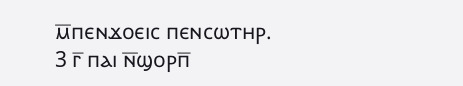ⲙ̅ⲡⲉⲛϫⲟⲉⲓⲥ ⲡⲉⲛⲥⲱⲧⲏⲣ.
3 ⲅ̅ ⲡⲁⲓ ⲛ̅ϣⲟⲣⲡ̅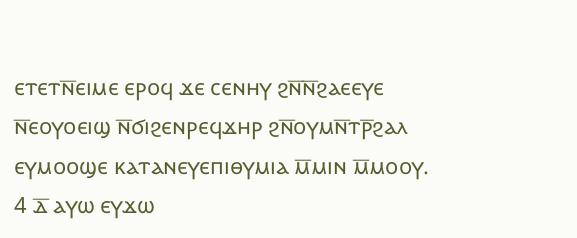ⲉⲧⲉⲧⲛ̅ⲉⲓⲙⲉ ⲉⲣⲟϥ ϫⲉ ⲥⲉⲛⲏⲩ ϩⲛ̅ⲛ̅ϩⲁⲉⲉⲩⲉ ⲛ̅ⲉⲟⲩⲟⲉⲓϣ ⲛ̅ϭⲓϩⲉⲛⲣⲉϥϫⲏⲣ ϩⲛ̅ⲟⲩⲙⲛ̅ⲧⲣ̅ϩⲁⲗ ⲉⲩⲙⲟⲟϣⲉ ⲕⲁⲧⲁⲛⲉⲩⲉⲡⲓⲑⲩⲙⲓⲁ ⲙ̅ⲙⲓⲛ ⲙ̅ⲙⲟⲟⲩ.
4 ⲇ̅ ⲁⲩⲱ ⲉⲩϫⲱ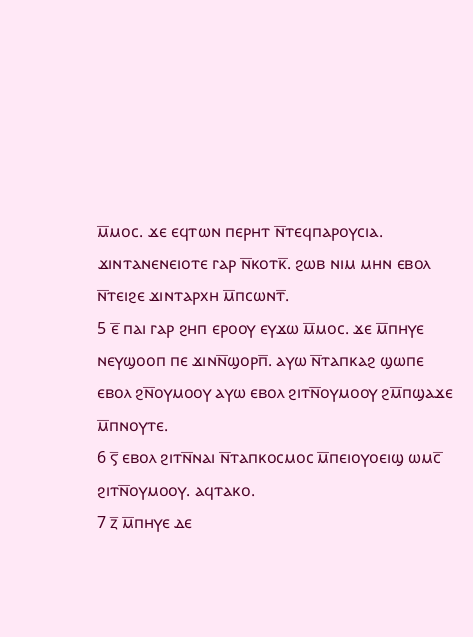ⲙ̅ⲙⲟⲥ. ϫⲉ ⲉϥⲧⲱⲛ ⲡⲉⲣⲏⲧ ⲛ̅ⲧⲉϥⲡⲁⲣⲟⲩⲥⲓⲁ. ϫⲓⲛⲧⲁⲛⲉⲛⲉⲓⲟⲧⲉ ⲅⲁⲣ ⲛ̅ⲕⲟⲧⲕ̅. ϩⲱⲃ ⲛⲓⲙ ⲙⲏⲛ ⲉⲃⲟⲗ ⲛ̅ⲧⲉⲓϩⲉ ϫⲓⲛⲧⲁⲣⲭⲏ ⲙ̅ⲡⲥⲱⲛⲧ̅.
5 ⲉ̅ ⲡⲁⲓ ⲅⲁⲣ ϩⲏⲡ ⲉⲣⲟⲟⲩ ⲉⲩϫⲱ ⲙ̅ⲙⲟⲥ. ϫⲉ ⲙ̅ⲡⲏⲩⲉ ⲛⲉⲩϣⲟⲟⲡ ⲡⲉ ϫⲓⲛⲛ̅ϣⲟⲣⲡ̅. ⲁⲩⲱ ⲛ̅ⲧⲁⲡⲕⲁϩ ϣⲱⲡⲉ ⲉⲃⲟⲗ ϩⲛ̅ⲟⲩⲙⲟⲟⲩ ⲁⲩⲱ ⲉⲃⲟⲗ ϩⲓⲧⲛ̅ⲟⲩⲙⲟⲟⲩ ϩⲙ̅ⲡϣⲁϫⲉ ⲙ̅ⲡⲛⲟⲩⲧⲉ.
6 ⲋ̅ ⲉⲃⲟⲗ ϩⲓⲧⲛ̅ⲛⲁⲓ ⲛ̅ⲧⲁⲡⲕⲟⲥⲙⲟⲥ ⲙ̅ⲡⲉⲓⲟⲩⲟⲉⲓϣ ⲱⲙⲥ̅ ϩⲓⲧⲛ̅ⲟⲩⲙⲟⲟⲩ. ⲁϥⲧⲁⲕⲟ.
7 ⲍ̅ ⲙ̅ⲡⲏⲩⲉ ⲇⲉ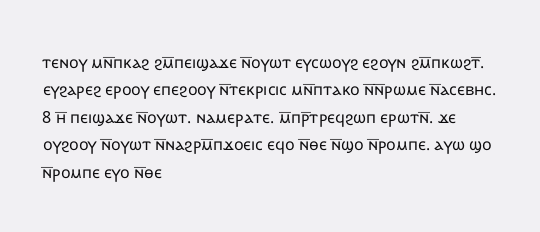ⲧⲉⲛⲟⲩ ⲙⲛ̅ⲡⲕⲁϩ ϩⲙ̅ⲡⲉⲓϣⲁϫⲉ ⲛ̅ⲟⲩⲱⲧ ⲉⲩⲥⲱⲟⲩϩ ⲉϩⲟⲩⲛ ϩⲙ̅ⲡⲕⲱϩⲧ̅. ⲉⲩϩⲁⲣⲉϩ ⲉⲣⲟⲟⲩ ⲉⲡⲉϩⲟⲟⲩ ⲛ̅ⲧⲉⲕⲣⲓⲥⲓⲥ ⲙⲛ̅ⲡⲧⲁⲕⲟ ⲛ̅ⲛ̅ⲣⲱⲙⲉ ⲛ̅ⲁⲥⲉⲃⲏⲥ.
8 ⲏ̅ ⲡⲉⲓϣⲁϫⲉ ⲛ̅ⲟⲩⲱⲧ. ⲛⲁⲙⲉⲣⲁⲧⲉ. ⲙ̅ⲡⲣ̅ⲧⲣⲉϥϩⲱⲡ ⲉⲣⲱⲧⲛ̅. ϫⲉ ⲟⲩϩⲟⲟⲩ ⲛ̅ⲟⲩⲱⲧ ⲛ̅ⲛⲁϩⲣⲙ̅ⲡϫⲟⲉⲓⲥ ⲉϥⲟ ⲛ̅ⲑⲉ ⲛ̅ϣⲟ ⲛ̅ⲣⲟⲙⲡⲉ. ⲁⲩⲱ ϣⲟ ⲛ̅ⲣⲟⲙⲡⲉ ⲉⲩⲟ ⲛ̅ⲑⲉ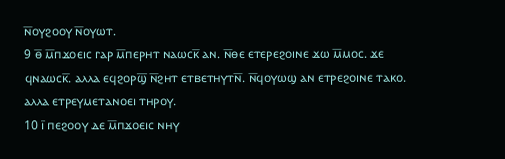ⲛ̅ⲟⲩϩⲟⲟⲩ ⲛ̅ⲟⲩⲱⲧ.
9 ⲑ̅ ⲙ̅ⲡϫⲟⲉⲓⲥ ⲅⲁⲣ ⲙ̅ⲡⲉⲣⲏⲧ ⲛⲁⲱⲥⲕ̅ ⲁⲛ. ⲛ̅ⲑⲉ ⲉⲧⲉⲣⲉϩⲟⲓⲛⲉ ϫⲱ ⲙ̅ⲙⲟⲥ. ϫⲉ ϥⲛⲁⲱⲥⲕ̅. ⲁⲗⲗⲁ ⲉϥϩⲟⲣϣ̅ ⲛ̅ϩⲏⲧ ⲉⲧⲃⲉⲧⲏⲩⲧⲛ̅. ⲛ̅ϥⲟⲩⲱϣ ⲁⲛ ⲉⲧⲣⲉϩⲟⲓⲛⲉ ⲧⲁⲕⲟ. ⲁⲗⲗⲁ ⲉⲧⲣⲉⲩⲙⲉⲧⲁⲛⲟⲉⲓ ⲧⲏⲣⲟⲩ.
10 ⲓ̅ ⲡⲉϩⲟⲟⲩ ⲇⲉ ⲙ̅ⲡϫⲟⲉⲓⲥ ⲛⲏⲩ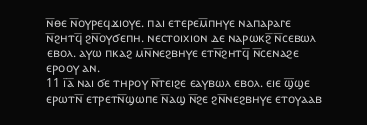ⲛ̅ⲑⲉ ⲛ̅ⲟⲩⲣⲉϥϫⲓⲟⲩⲉ. ⲡⲁⲓ ⲉⲧⲉⲣⲉⲙ̅ⲡⲏⲩⲉ ⲛⲁⲡⲁⲣⲁⲅⲉ ⲛ̅ϩⲏⲧϥ̅ ϩⲛ̅ⲟⲩϭⲉⲡⲏ. ⲛⲉⲥⲧⲟⲓⲭⲓⲟⲛ ⲇⲉ ⲛⲁⲣⲱⲕϩ̅ ⲛ̅ⲥⲉⲃⲱⲗ ⲉⲃⲟⲗ. ⲁⲩⲱ ⲡⲕⲁϩ ⲙⲛ̅ⲛⲉϩⲃⲏⲩⲉ ⲉⲧⲛ̅ϩⲏⲧϥ̅ ⲛ̅ⲥⲉⲛⲁϩⲉ ⲉⲣⲟⲟⲩ ⲁⲛ.
11 ⲓ̅ⲁ̅ ⲛⲁⲓ ϭⲉ ⲧⲏⲣⲟⲩ ⲛ̅ⲧⲉⲓϩⲉ ⲉⲁⲩⲃⲱⲗ ⲉⲃⲟⲗ. ⲉⲓⲉ ϣ̅ϣⲉ ⲉⲣⲱⲧⲛ̅ ⲉⲧⲣⲉⲧⲛ̅ϣⲱⲡⲉ ⲛ̅ⲁϣ ⲛ̅ϩⲉ ϩⲛ̅ⲛⲉϩⲃⲏⲩⲉ ⲉⲧⲟⲩⲁⲁⲃ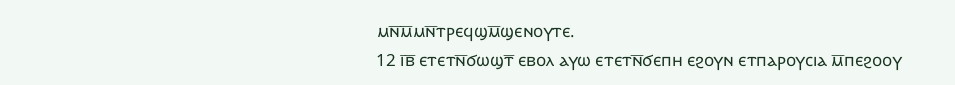ⲙⲛ̅ⲙ̅ⲙⲛ̅ⲧⲣⲉϥϣⲙ̅ϣⲉⲛⲟⲩⲧⲉ.
12 ⲓ̅ⲃ̅ ⲉⲧⲉⲧⲛ̅ϭⲱϣⲧ̅ ⲉⲃⲟⲗ ⲁⲩⲱ ⲉⲧⲉⲧⲛ̅ϭⲉⲡⲏ ⲉϩⲟⲩⲛ ⲉⲧⲡⲁⲣⲟⲩⲥⲓⲁ ⲙ̅ⲡⲉϩⲟⲟⲩ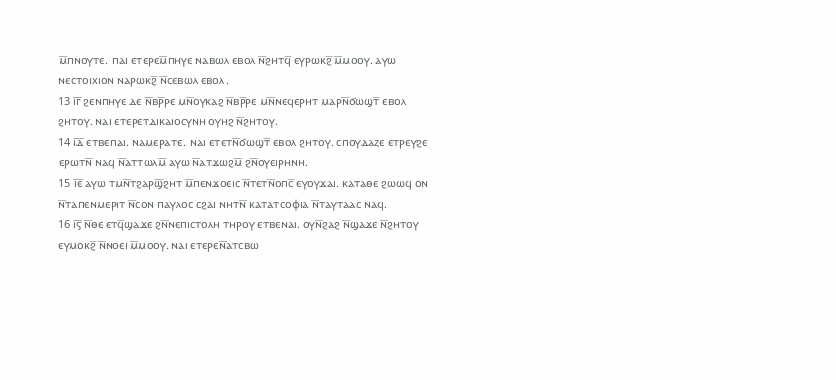ⲙ̅ⲡⲛⲟⲩⲧⲉ. ⲡⲁⲓ ⲉⲧⲉⲣⲉⲙ̅ⲡⲏⲩⲉ ⲛⲁⲃⲱⲗ ⲉⲃⲟⲗ ⲛ̅ϩⲏⲧϥ̅ ⲉⲩⲣⲱⲕϩ̅ ⲙ̅ⲙⲟⲟⲩ. ⲁⲩⲱ ⲛⲉⲥⲧⲟⲓⲭⲓⲟⲛ ⲛⲁⲣⲱⲕϩ̅ ⲛ̅ⲥⲉⲃⲱⲗ ⲉⲃⲟⲗ.
13 ⲓ̅ⲅ̅ ϩⲉⲛⲡⲏⲩⲉ ⲇⲉ ⲛ̅ⲃⲣ̅ⲣⲉ ⲙⲛ̅ⲟⲩⲕⲁϩ ⲛ̅ⲃⲣ̅ⲣⲉ ⲙⲛ̅ⲛⲉϥⲉⲣⲏⲧ ⲙⲁⲣⲛ̅ϭⲱϣⲧ̅ ⲉⲃⲟⲗ ϩⲏⲧⲟⲩ. ⲛⲁⲓ ⲉⲧⲉⲣⲉⲧⲇⲓⲕⲁⲓⲟⲥⲩⲛⲏ ⲟⲩⲏϩ ⲛ̅ϩⲏⲧⲟⲩ.
14 ⲓ̅ⲇ̅ ⲉⲧⲃⲉⲡⲁⲓ. ⲛⲁⲙⲉⲣⲁⲧⲉ. ⲛⲁⲓ ⲉⲧⲉⲧⲛ̅ϭⲱϣⲧ̅ ⲉⲃⲟⲗ ϩⲏⲧⲟⲩ. ⲥⲡⲟⲩⲇⲁⲍⲉ ⲉⲧⲣⲉⲩϩⲉ ⲉⲣⲱⲧⲛ̅ ⲛⲁϥ ⲛ̅ⲁⲧⲧⲱⲗⲙ̅ ⲁⲩⲱ ⲛ̅ⲁⲧϫⲱϩⲙ̅ ϩⲛ̅ⲟⲩⲉⲓⲣⲏⲛⲏ.
15 ⲓ̅ⲉ̅ ⲁⲩⲱ ⲧⲙⲛ̅ⲧϩⲁⲣϣ̅ϩⲏⲧ ⲙ̅ⲡⲉⲛϫⲟⲉⲓⲥ ⲛ̅ⲧⲉⲧⲛ̅ⲟⲡⲥ̅ ⲉⲩⲟⲩϫⲁⲓ. ⲕⲁⲧⲁⲑⲉ ϩⲱⲱϥ ⲟⲛ ⲛ̅ⲧⲁⲡⲉⲛⲙⲉⲣⲓⲧ ⲛ̅ⲥⲟⲛ ⲡⲁⲩⲗⲟⲥ ⲥϩⲁⲓ ⲛⲏⲧⲛ̅ ⲕⲁⲧⲁⲧⲥⲟⲫⲓⲁ ⲛ̅ⲧⲁⲩⲧⲁⲁⲥ ⲛⲁϥ.
16 ⲓ̅ⲋ̅ ⲛ̅ⲑⲉ ⲉⲧϥ̅ϣⲁϫⲉ ϩⲛ̅ⲛⲉⲡⲓⲥⲧⲟⲗⲏ ⲧⲏⲣⲟⲩ ⲉⲧⲃⲉⲛⲁⲓ. ⲟⲩⲛ̅ϩⲁϩ ⲛ̅ϣⲁϫⲉ ⲛ̅ϩⲏⲧⲟⲩ ⲉⲩⲙⲟⲕϩ̅ ⲛ̅ⲛⲟⲉⲓ ⲙ̅ⲙⲟⲟⲩ. ⲛⲁⲓ ⲉⲧⲉⲣⲉⲛ̅ⲁⲧⲥⲃⲱ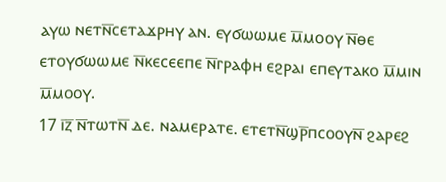ⲁⲩⲱ ⲛⲉⲧⲛ̅ⲥⲉⲧⲁϫⲣⲏⲩ ⲁⲛ. ⲉⲩϭⲱⲱⲙⲉ ⲙ̅ⲙⲟⲟⲩ ⲛ̅ⲑⲉ ⲉⲧⲟⲩϭⲱⲱⲙⲉ ⲛ̅ⲕⲉⲥⲉⲉⲡⲉ ⲛ̅ⲅⲣⲁⲫⲏ ⲉϩⲣⲁⲓ ⲉⲡⲉⲩⲧⲁⲕⲟ ⲙ̅ⲙⲓⲛ ⲙ̅ⲙⲟⲟⲩ.
17 ⲓ̅ⲍ̅ ⲛ̅ⲧⲱⲧⲛ̅ ⲇⲉ. ⲛⲁⲙⲉⲣⲁⲧⲉ. ⲉⲧⲉⲧⲛ̅ϣⲣ̅ⲡⲥⲟⲟⲩⲛ̅ ϩⲁⲣⲉϩ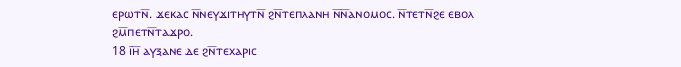ⲉⲣⲱⲧⲛ̅. ϫⲉⲕⲁⲥ ⲛ̅ⲛⲉⲩϫⲓⲧⲏⲩⲧⲛ̅ ϩⲛ̅ⲧⲉⲡⲗⲁⲛⲏ ⲛ̅ⲛ̅ⲁⲛⲟⲙⲟⲥ. ⲛ̅ⲧⲉⲧⲛ̅ϩⲉ ⲉⲃⲟⲗ ϩⲙ̅ⲡⲉⲧⲛ̅ⲧⲁϫⲣⲟ.
18 ⲓ̅ⲏ̅ ⲁⲩⲝⲁⲛⲉ ⲇⲉ ϩⲛ̅ⲧⲉⲭⲁⲣⲓⲥ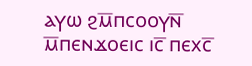ⲁⲩⲱ ϩⲙ̅ⲡⲥⲟⲟⲩⲛ̅ ⲙ̅ⲡⲉⲛϫⲟⲉⲓⲥ ⲓⲥ̅ ⲡⲉⲭⲥ̅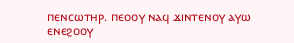ⲡⲉⲛⲥⲱⲧⲏⲣ. ⲡⲉⲟⲟⲩ ⲛⲁϥ ϫⲓⲛⲧⲉⲛⲟⲩ ⲁⲩⲱ ⲉⲛⲉϩⲟⲟⲩ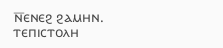ⲛ̅ⲉⲛⲉϩ ϩⲁⲙⲏⲛ. ⲧⲉⲡⲓⲥⲧⲟⲗⲏ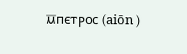ⲙ̅ⲡⲉⲧⲣⲟⲥ (aiōn )